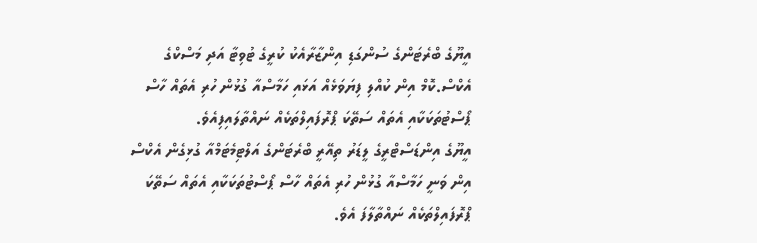އީޔޫގެ ބްރެޓަންގެ ސުންގަޑި އިންޒާރާއެކު ކުރީގެ ޓުވިޓާ އަދި މަސްކްގެ އެކްސް.ކޮމް އިން ކުއްލި ފިޔަވަޅެއް އަޅައި ހަމާސްއާ ގުޅުން ހުރި އެތައް ހާސް ޕޯސްޓުތަކަކާއި އެތައް ސަތޭކަ ޕްރޮފައިލްތަކެއް ނައްތާލައިފިއެވެ.
އީޔޫގެ އިންޑަސްޓްރީގެ ލީޑަރު ތިއޭރީ ބްރެޓަންގެ އަލްޓިމެޓަމްއާ ގުޅިގެން އެކްސް އިން ވަނީ ހަމާސްއާ ގުޅުން ހުރި އެތައް ހާސް ޕޯސްޓުތަކަކާއި އެތައް ސަތޭކަ ޕްރޮފައިލްތަކެއް ނައްތާލާފަ އެވެ.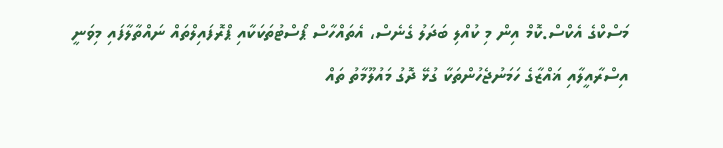މަސްކްގެ އެކްސް.ކޮމް އިން މި ކުއްލި ބަދަލު ގެނެސް، އެތައްހާސް ޕޯސްޓުތަކަކާއި ޕްރޮފައިލްތައް ނައްތާލާފައި މިވަނީ އިސްރާއީލާއި ޣައްޒާގެ ހަމަނުޖެހުންތަކާ ގުޅޭ ދޮގު މައުލޫމާތު ތައް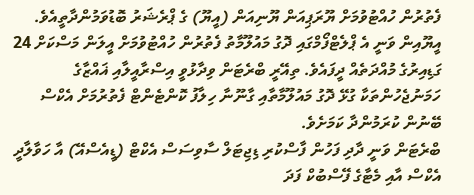ފެތުރުން ހުއްޓުވުމަށް ޔޫރަޕިއަން ޔޫނިއަން (އީޔޫ) ގެ ޕްރެޝަރު ބޮޑުވަމުންދާތީއެވެ.
އީޔޫއިން ވަނީ އެ ޕްލެޓްފޯމްގައި ދޮގު މައުލޫމާތު ފެތުރުން ހުއްޓުވުމަށް އީލަން މަސްކަށް 24 ގަޑިއިރުގެ މުއްދަތެއް ދީފައެވެ. ތިއޭރީ ބްރެޓަން ވިދާޅުވީ އިސްރާއީލާއި ޣައްޒާގެ ހަމަނުޖެހުންތަކާ ގުޅޭ ދޮގު މައުލޫމާތާއި ގާނޫނާ ހިލާފު ކޮންޓެންޓް ފެތުރުމަށް އެކްސް ބޭނުން ކުރަމުންދާ ކަމަށެވެ.
ބްރެޓަން ވަނީ ދާދި ފަހުން ފާސްކުރި ޑިޖިޓަލް ސާވިސަސް އެކްޓް (ޑީއެސްއޭ) އާ ހަވާލާދީ އެކްސް އާއި މެޓާގެ ފޭސްބުކް ފަދަ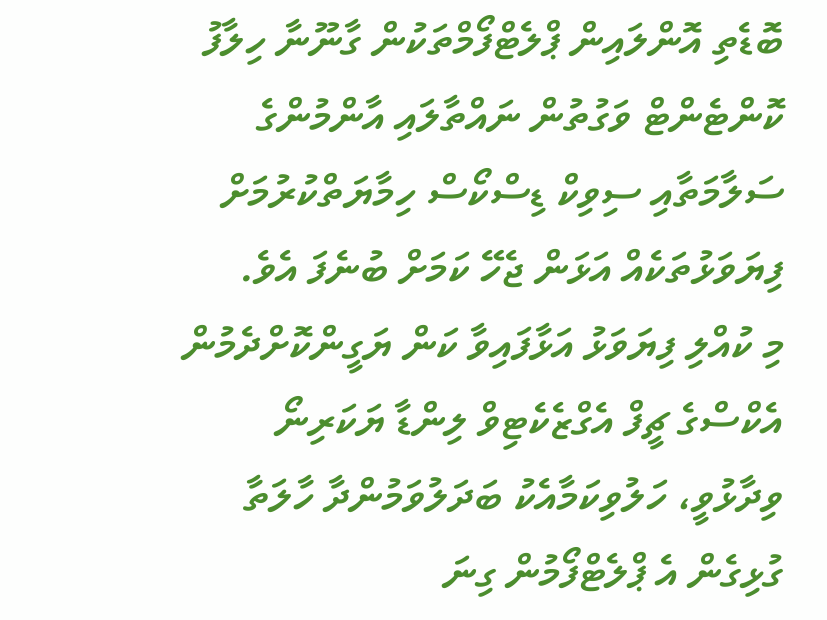ބޮޑެތި އޮންލައިން ޕްލެޓްފޯމްތަކުން ގާނޫނާ ހިލާފު ކޮންޓެންޓް ވަގުތުން ނައްތާލައި އާންމުންގެ ސަލާމަތާއި ސިވިކް ޑިސްކޯސް ހިމާޔަތްކުރުމަށް ފިޔަވަޅުތަކެއް އަޅަން ޖެހޭ ކަމަށް ބުނެފަ އެވެ.
މި ކުއްލި ފިޔަވަޅު އަޅާފައިވާ ކަން ޔަގީންކޮށްދެމުން އެކްސްގެ ޗީފް އެގްޒެކެޓިވް ލިންޑާ ޔަކަރިނޯ ވިދާޅުވީ، ހަލުވިކަމާއެކު ބަދަލުވަމުންދާ ހާލަތާ ގުޅިގެން އެ ޕްލެޓްފޯމުން ގިނަ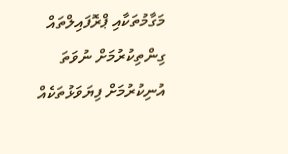މަގާމުތަކާއި ޕްރޮފައިލްތައް ގިންތިކުރުމަށް ނުވަތަ އުނިކުރުމަށް ފިޔަވަޅުތަކެއް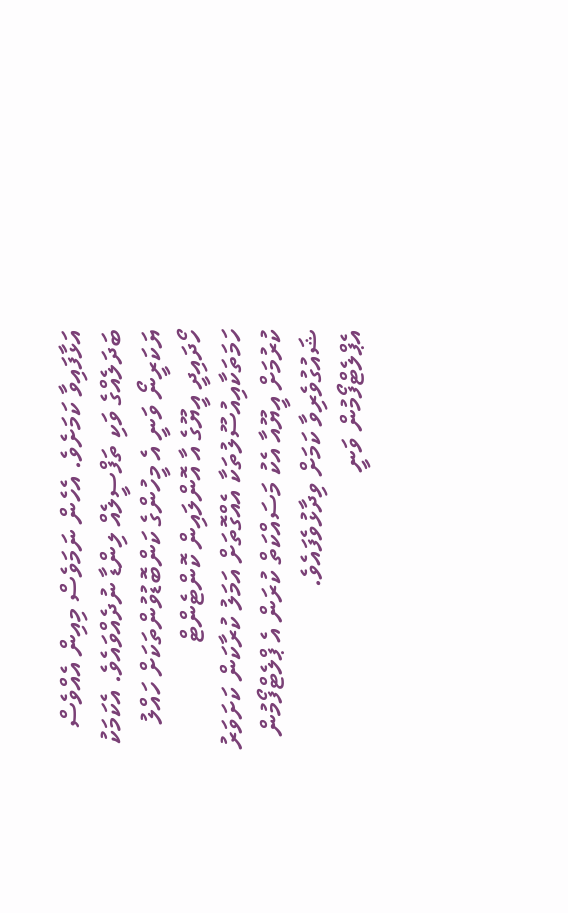އަޅާފައިވާ ކަމަށެވެ. އެހެން ނަމަވެސް މިއިން އެއްވެސް ބަދަލެއްގެ ވަކި ތަފްސީލެއް ލިންޑާ ނުދެއްވައެވެ. އެކަމަކު ޔަކަރީނޯ ވަނީ އެ މީހުންގެ ކަންބޮޑުވުންތަކަށް ހައްލު ހޯދައިދީ އީޔޫގެ އާ އޮންލައިން ކޮންޓެންޓް ހަމަތަކާއިއުސޫލުތަކާ އެއްގޮތަށް އަމަލު ކުރާކަން ކަށަވަރު ކުރުމަށް އީޔޫއާ އެކު މަސައްކަތް ކުރަން އެ ޕްލެޓްފޯމުން ޝައުގުވެރިވާ ކަމަށް ވިދާޅުވެފައެވެ.
އެޕްލެޓްފޯމުން ވަނީ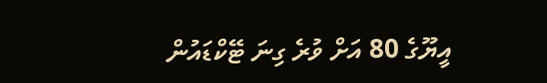އީޔޫގެ 80 އަށް ވުރެ ގިނަ ޓޭކްޑައުން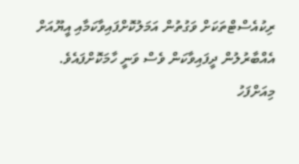ރިކުއެސްޓްތަކަށް ވަގުތުން އަމަލުކޮށްފައިވާކަމާއި އީޔޫއަށް އެއްބާރުލުން ދީފައިވާކަން ވެސް ވަނީ ހާމަކޮށްފައެވެ.
މިއަށްފަހު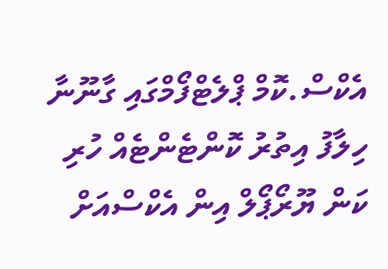އެކްސް.ކޮމް ޕްލެޓްފޯމްގައި ގާނޫނާ ހިލާފު އިތުރު ކޮންޓެންޓެއް ހުރި ކަން ޔޫރޯޕޯލް އިން އެކްސްއަށް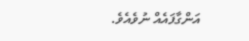އަންގާފައެއް ނުވެއެވެ.